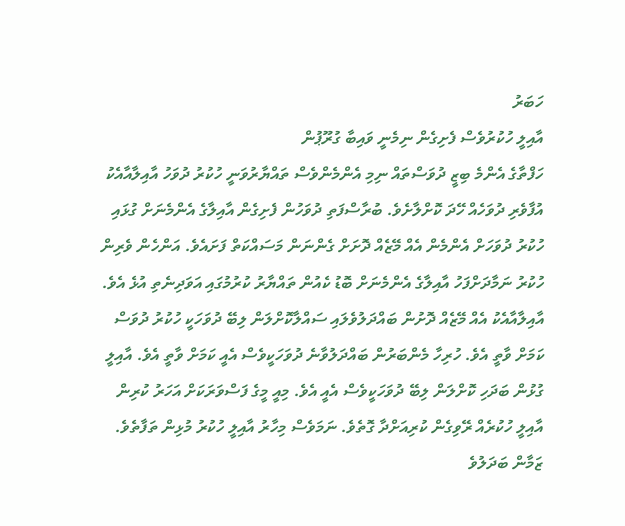ހަބަރު
އާއިލީ ހުކުރުވެސް ފެށިގެން ނިމެނީ ވައިބާ ގުރޫޕުން
ހަފްތާގެ އެންމެ ބިޒީ ދުވަސްތައް ނިމި އެންމެންވެސް ތައްޔާރުވަނީ ހުކުރު ދުވަހު އާއިލާއާއެކު އުފާވެރި ދުވަހެއް ހޭދަ ކޮށްލާށެވެ. ބުރާސްފަތި ދުވަހުން ފެށިގެން އާއިލާގެ އެންމެނަށް ގުޅައި ހުކުރު ދުވަހަށް އެންމެން އެއް މޭޒެއް ދޮށަށް ގެންނަން މަސައްކަތް ފަށައެވެ. އަންހެން ވެރިން ހުކުރު ނަމާދަށްފަހު އާއިލާގެ އެންމެނަށް ބޮޑު ކެއުން ތައްޔާރު ކުރުމުގައި އަވަދިނެތި އުޅެ އެވެ. އާއިލާއާއެކު އެއް މޭޒެއް ދޮށުން ބައްދަލުވެލައި ސައްލާކޮށްލަން ލިބޭ ދުވަހަކީ ހުކުރު ދުވަސް ކަމަށް ވާތީ އެވެ. ހުރިހާ މެންބަރުން ބައްދަލުވާނެ ދުވަހަކީވެސް އެއީ ކަމަށް ވާތީ އެވެ. އާއިލީ ގުޅުން ބަދަހި ކޮށްލަން ލިބޭ ދުވަހަކީވެސް އެއީ އެވެ. މިއީ މީގެ ފަސްވަރަކަށް އަހަރު ކުރިން އާއިލީ ހުކުރެއް ރޭވިގެން ކުރިއަށްދާ ގޮތެވެ. ނަމަވެސް މިހާރު އާއިލީ ހުކުރު މުޅިން ތަފާތެވެ.
ޒަމާން ބަދަލުވެ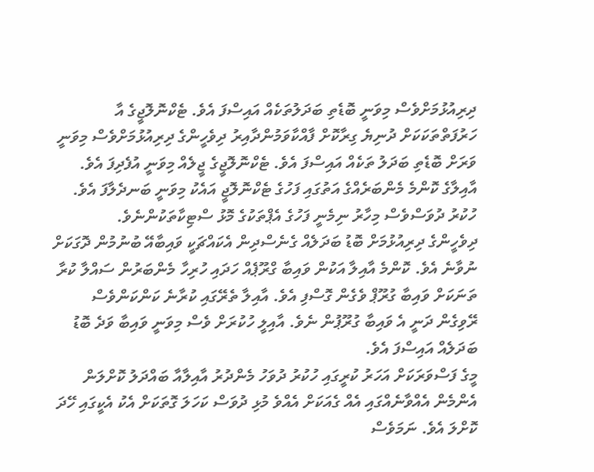ދިރިއުޅުމަށްވެސް މިވަނީ ބޮޑެތި ބަދަލުތަކެއް އައިސްފަ އެވެ. ޓެކްނޮލޮޖީގެ އާ ހަރުފަތްތަކަކަށް ދުނިޔެ ގިރާކޮށް ފާއްކާވަމުންދާއިރު ދިވެހީންގެ ދިރިއުޅުމަށްވެސް މިވަނީ ވަރަށް ބޮޑެތި ބަދަލު ތަކެއް އައިސްފަ އެވެ. ޓެކްނޮލޮޖީގެ ޖީލެއް މިވަނީ އުފެދިފަ އެވެ. އާއިލާގެ ކޮންމެ މެންބަރެއްގެ އަތުގައި ފަހުގެ ޓެކްނޮލޮޖީ އައެކު މިވަނީ ބަނދެލާފަ އެވެ. ހުކުރު ދުވަސްވެސް މިހާރު ނިމެނީ ފަހުގެ އެޕްތަކުގެ މޮޅު ސްޓިކާތަކުންނެވެ.
ދިވެހީންގެ ދިރިއުޅުމަށް ބޮޑު ބަދަލެއް ގެނެސްދިން އެކައްޗަކީ ވައިބާއޭ ބުނުމުން ދޮގަކަށް ނުވާނެ އެވެ. ކޮންމެ އާއިލާ އަކުން ވައިބާ ގްރޫޕެއް ހަދައި ހުރިހާ މެންބަރުން ސައްލާ ކުރާ ތަނަކަށް ވައިބާ ގުރޫޕް ވެގެން ގޮސްފި އެވެ. އާއިލާ ތެރޭގައި ކުރާނެ ކަންކަންވެސް ރޭވިގެން ދަނީ އެ ވައިބާ ގުރޫޕުން ނެވެ. އާއިލީ ހުކުރަށް ވެސް މިވަނީ ވައިބާ ވަދެ ބޮޑު ބަދަލެއް އައިސްފަ އެވެ.
މީގެ ފަސްވަރަކަށް އަހަރު ކުރީގައި ހުކުރު ދުވަހު މެންދުރު އާއިލާއާ ބައްދަލު ކޮށްލަން އެންމެން އެއްވާނެއްގައި އެއް ގެއަކަށް އެއްވެ މުޅި ދުވަސް ކަހަލަ ގޮތަކަށް އެކު އެކީގައި ހޭދަ ކޮށްލަ އެވެ. ނަމަވެސް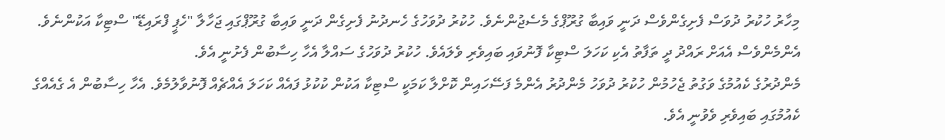މިހާރު ހުކުރު ދުވަސް ފެށިގެންވެސް ދަނީ ވައިބާ ގުރޫޕްގެ މެސެޖުންނެވެ. ހުކުރު ދުވަހުގެ ހެނދުނު ފެށިގެން ދަނީ ވައިބާ ގުރޫޕްގައި ޖަހާލާ "ހެޕީ ފްރައިޑޭ" ސްޓިކާ އަކުންނެވެ. އެންމެންވެސް އެއަށް ރައްދު ދީ ތަފާތު އެކި ކަހަލަ ސްޓިކާ ފޮނުވައި ބައިވެރި ވެލައެވެ. ހުކުރު ދުވަހުގެ ސައްލާ އެހާ ހިސާބުން ފެށުނީ އެވެ.
މެންދުރުގެ ކެއުމުގެ ވަގުތު ޖެހުމުން ހުކުރު ދުވަހު މެންދުރު އެންމެ ފަސޭހައިން ކޮށްލާ ކަމަކީ ސްޓިކާ އަކުން ކުކުޅު ފައެއް ކަހަލަ އެއްޗެއް ފޮނުވާލުމެވެ. އެހާ ހިސާބުން އެ ގެއެއްގެ ކެއުމުގައި ބައިވެރި ވެވުނީ އެވެ.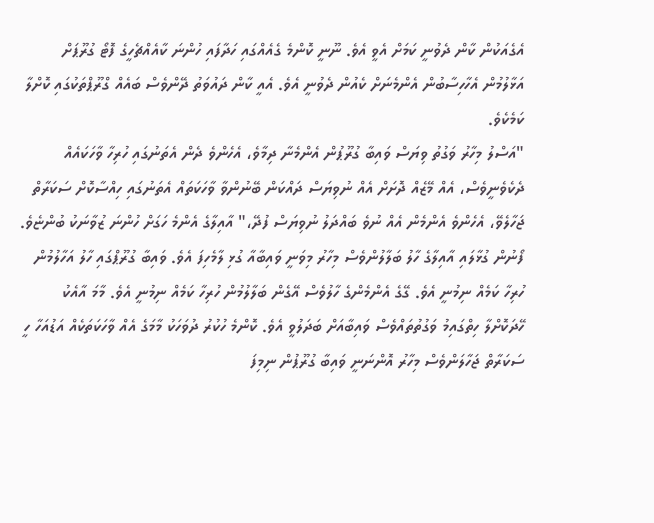އެގެއަކުން ކާން ދެވުނީ ކަމަށް އެވީ އެވެ. ނޫނީ ކޮންމެ ގެއެއްގައި ހަދާފައި ހުންނަ ކާއެއްޗެހީގެ ފޮޓޯ ގުރޫޕަށް އަޅާލުމުން އެހާހިސާބުން އެންމެނަށް ކެއުން ދެވުނީ އެވެ. އެއީ ކާން ދައުވަތު ދޭންވެސް ބައެއް ގްރޫޕްތަކުގައި ކޮށްލާ ކަމެކެވެ.
"އަސްލު މިހާރު ވަގުތު ވިޔަސް ވައިބާ ގުރޫޕުން އެންމެނާ ދިމާވެ، އެހެންވެ ދެން އެތަނުގައި ހުރިހާ ވާހަކައެއް ދެކެވެނީވެސް، އެއް މޭޒެއް ދޮށަށް އެއް ނުވިޔަސް ދައްކަން ބޭނުންވާ ވާހަކަތައް އެތަނުގައި ހިއްސާކޮށް ސަކަރާތް ޖަހާލެވޭ، އެހެންވެ އެންމެން އެއް ނުވެ ބައްދަލު ނުވިޔަސް ފުދޭ،" އާއިލާގެ އެންމެ ހަގަށް ހުންނަ ޒުވާނަކު ބުންޏެވެ.
ފޯނުން ގުޅާލައި އާއިލާގެ ހާލު ބަލާލުންވެސް މިހާރު މިވަނީ ވައިބާއާ ގުޅި ލާމެހިފަ އެވެ. ވައިބާ ގުރޫޕްގައި ހާލު އަހާލުމުން ހުރިހާ ކަމެއް ނިމުނީ އެވެ. ގޭގެ އެންމެންގެ ހާލުވެސް އޭގެން ބަލާލުމުން ހުރިހާ ކަމެއް ނިމުނީ އެވެ. މާމަ އާއެކު ހޭދަކޮށްލާ ހިތްގައިމު ވަގުތުތައްވެސް ވައިބާއަށް ބަދަލުވީ އެވެ. ކޮންމެ ހުކުރު ދުވަހަކު މާމަގެ އެއް ވާހަކަތަކެއް އަޑުއަހާ ހީ ސަކަރާތް ޖަހާލަންވެސް މިހާރު އޮންނަނީ ވައިބާ ގުރޫޕުން ނިމިފަ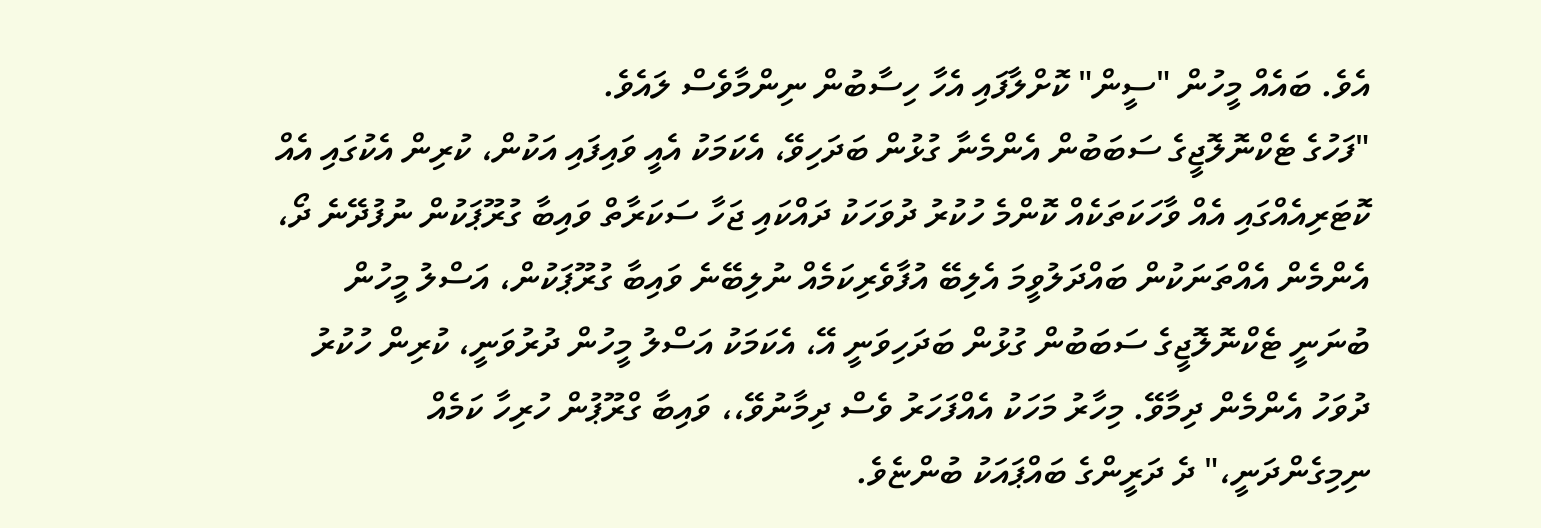އެވެ. ބައެއް މީހުން "ސީން" ކޮށްލާފައި އެހާ ހިސާބުން ނިންމާވެސް ލައެވެ.
"ފަހުގެ ޓެކްނޮލޮޖީގެ ސަބަބުން އެންމެނާ ގުޅުން ބަދަހިވޭ، އެކަމަކު އެއީ ވައިފައި އަކުން، ކުރިން އެކުގައި އެއް ކޮޓަރިއެއްގައި އެއް ވާހަކަތަކެއް ކޮންމެ ހުކުރު ދުވަހަކު ދައްކައި ޖަހާ ސަކަރާތް ވައިބާ ގުރޫޕަކުން ނުފުދޭނެ ދޯ، އެންމެން އެއްތަނަކުން ބައްދަލުވީމަ އެލިބޭ އުފާވެރިކަމެއް ނުލިބޭނެ ވައިބާ ގުރޫޕަކުން، އަސްލު މީހުން ބުނަނީ ޓެކްނޮލޮޖީގެ ސަބަބުން ގުޅުން ބަދަހިވަނީ އޭ، އެކަމަކު އަސްލު މީހުން ދުރުވަނީ، ކުރިން ހުކުރު ދުވަހު އެންމެން ދިމާވޭ. މިހާރު މަހަކު އެއްފަހަރު ވެސް ދިމާނުވޭ،، ވައިބާ ގްރޫޕުން ހުރިހާ ކަމެއް ނިމިގެންދަނީ،" ދެ ދަރީންގެ ބައްޕައަކު ބުންޏެވެ.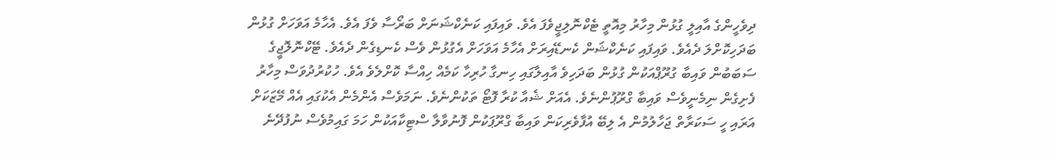ދިވެހީންގެ އާއިލީ ގުޅުން މިހާރު މިއޮތީ ޓެކްނޮލިޖީވެފަ އެވެ. ވައިފައި ކަނެކްޝަނަށް ބަރޯސާ ވެފަ އެވެ. އެހާމެ އަވަހަށް ގުޅުން ބަދަހިކޮށްލަ ދެއެވެ. ވައިފައި ކަނެކްޝަން ކެނޑޭއިރަށް އެހާމެ އަވަހަށް އެގުޅުން ވެސް ކެނޑިގެން ދެއެވެ. ޓޭކްނޮލޮޖީގެ ސަބަބުން ވައިބާ ގުރޫޕްއަކުން ގުޅުން ބަދަހިވެ އާއިލާގައި ހިނގާ ހުރިހާ ކަމެއް ހިއްސާ ކޮށްލެވެ އެވެ. ހުކުރުދުވަސް މިހާރު ފެށިގެން ނިމެނީވެސް ވައިބާ ގްރޫޕުންނެވެ. އެއަށް ޝެއާ ކުރާ ފޮޓޯ ތަކުންނެވެ. ނަމަވެސް އެންމެން އެކުގައި އެއް މޭޒަކަށް އަރައި ހީ ސަކަރާތް ޖަހާލުމުން އެ ލިބޭ އުފާވެރިކަން ވައިބާ ގްރޫޕަކުން ފޮނުވާލާ ސްޓިކާއަކުން ހަމަ ގައިމުވެސް ނުފުދޭނެ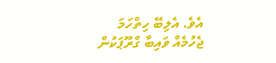އެވެ. އެލިބޭ ހިތްހަމަ ޖެހުމެއް ވައިބާ ގްރޫޕަކުން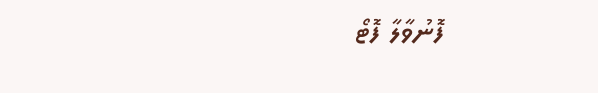ފޮނުވާލާ ފޮޓޯ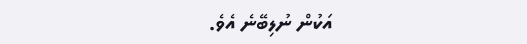އަކުން ނުލިބޭނެ އެވެ.